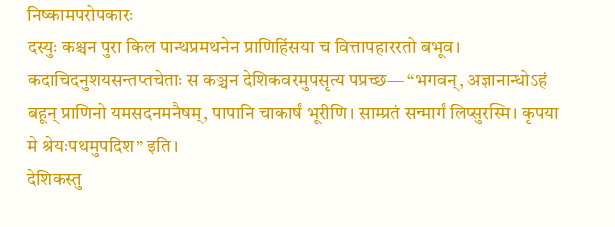निष्कामपरोपकारः
दस्युः कश्चन पुरा किल पान्थप्रमथनेन प्राणिहिंसया च वित्तापहाररतो बभूव।
कदाचिदनुशयसन्तप्तचेताः स कञ्चन देशिकवरमुपसृत्य पप्रच्छ— “भगवन्, अज्ञानान्धोऽहं बहून् प्राणिनो यमसदनमनैषम्, पापानि चाकार्षं भूरीणि। साम्प्रतं सन्मार्गं लिप्सुरस्मि। कृपया मे श्रेयःपथमुपदिश” इति।
देशिकस्तु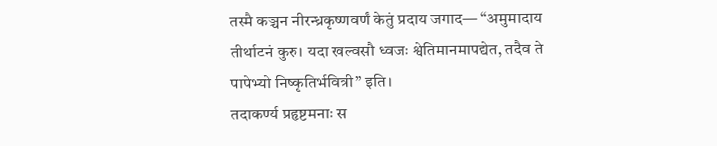तस्मै कञ्चन नीरन्ध्रकृष्णवर्णं केतुं प्रदाय जगाद— “अमुमादाय तीर्थाटनं कुरु। यदा खल्वसौ ध्वजः श्वेतिमानमापद्येत, तदैव ते पापेभ्यो निष्कृतिर्भवित्री” इति।
तदाकर्ण्य प्रहृष्टमनाः स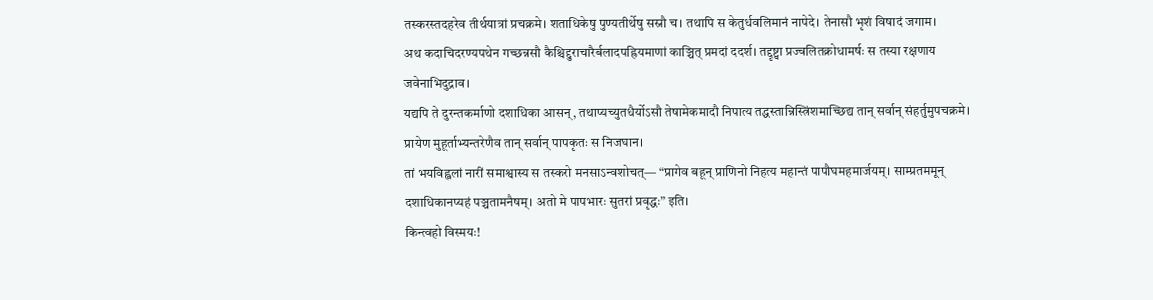तस्करस्तदहरेव तीर्थयात्रां प्रचक्रमे। शताधिकेषु पुण्यतीर्थेषु सस्नौ च। तथापि स केतुर्धवलिमानं नापेदे। तेनासौ भृशं विषादं जगाम।
अथ कदाचिदरण्यपथेन गच्छन्नसौ कैश्चिद्दुराचारैर्बलादपह्रियमाणां काञ्चित् प्रमदां ददर्श। तद्दृष्ट्वा प्रज्वलितक्रोधामर्षः स तस्या रक्षणाय जवेनाभिदुद्राव।
यद्यपि ते दुरन्तकर्माणो दशाधिका आसन्, तथाप्यच्युतधैर्योऽसौ तेषामेकमादौ निपात्य तद्धस्तान्निस्त्रिंशमाच्छिद्य तान् सर्वान् संहर्तुमुपचक्रमे। प्रायेण मुहूर्ताभ्यन्तरेणैव तान् सर्वान् पापकृतः स निजघान।
तां भयविह्वलां नारीं समाश्वास्य स तस्करो मनसाऽन्वशोचत्— “प्रागेव बहून् प्राणिनो निहत्य महान्तं पापौघमहमार्जयम्। साम्प्रतममून् दशाधिकानप्यहं पञ्चतामनैषम्। अतो मे पापभारः सुतरां प्रवृद्धः” इति।
किन्त्वहो विस्मयः!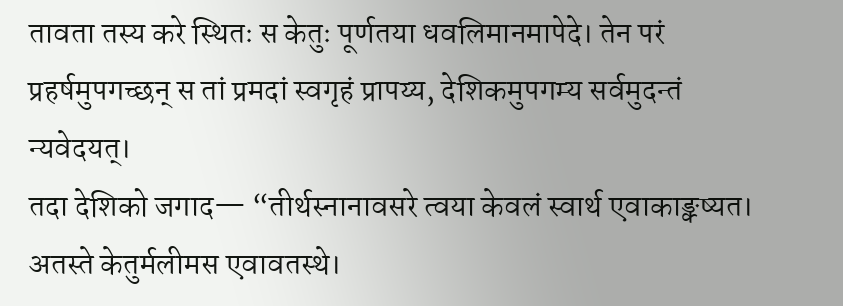तावता तस्य करे स्थितः स केतुः पूर्णतया धवलिमानमापेदे। तेन परं प्रहर्षमुपगच्छन् स तां प्रमदां स्वगृहं प्रापय्य, देशिकमुपगम्य सर्वमुदन्तं न्यवेदयत्।
तदा देशिको जगाद— “तीर्थस्नानावसरे त्वया केवलं स्वार्थ एवाकाङ्क्ष्यत। अतस्ते केतुर्मलीमस एवावतस्थे।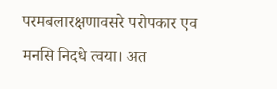परमबलारक्षणावसरे परोपकार एव मनसि निदधे त्वया। अत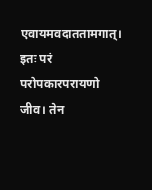एवायमवदाततामगात्। इतः परं परोपकारपरायणो जीव। तेन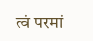त्वं परमां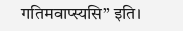गतिमवाप्स्यसि” इति।